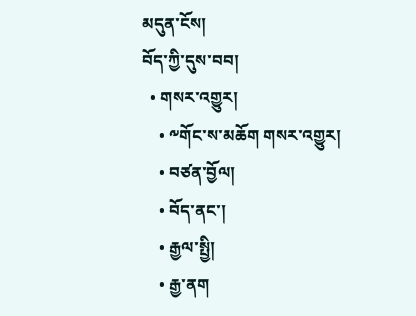མདུན་ངོས།
བོད་ཀྱི་དུས་བབ།
  • གསར་འགྱུར།
    • ༸གོང་ས་མཆོག གསར་འགྱུར།
    • བཙན་བྱོལ།
    • བོད་ནང་།
    • རྒྱལ་སྤྱི།
    • རྒྱ་ནག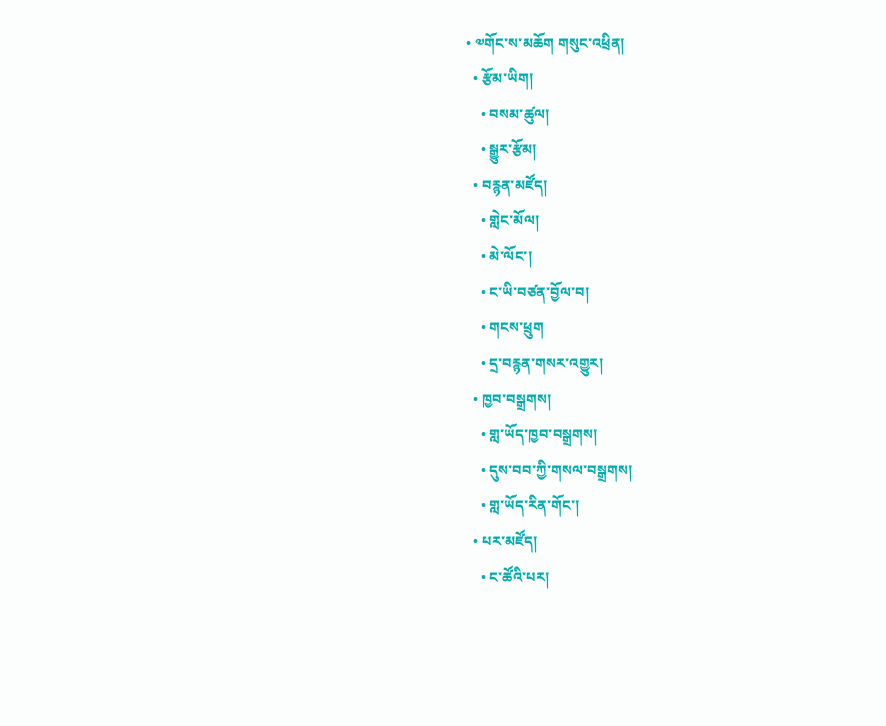• ༧གོང་ས་མཆོག གསུང་འཕྲིན།
  • རྩོམ་ཡིག།
    • བསམ་ཚུལ།
    • སྒྱུར་རྩོམ།
  • བརྙན་མཛོད།
    • གླེང་མོལ།
    • མེ་ལོང་།
    • ང་ཡི་བཙན་བྱོལ་བ།
    • གངས་ཕྲུག
    • དྲ་བརྙན་གསར་འགྱུར།
  • ཁྱབ་བསྒྲགས།
    • གླ་ཡོད་ཁྱབ་བསྒྲགས།
    • དུས་བབ་ཀྱི་གསལ་བསྒྲགས།
    • གླ་ཡོད་རིན་གོང་།
  • པར་མཛོད།
    • ང་ཚོའི་པར།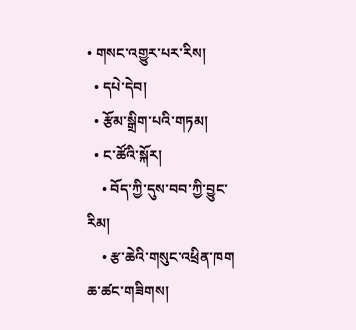• གསང་འགྱུར་པར་རིས།
  • དཔེ་དེབ།
  • རྩོམ་སྒྲིག་པའི་གཏམ།
  • ང་ཚོའི་སྐོར།
    • བོད་ཀྱི་དུས་བབ་ཀྱི་བྱུང་རིམ།
    • རྩ་ཆེའི་གསུང་འཕྲིན་ཁག
ཆ་ཚང་གཟིགས།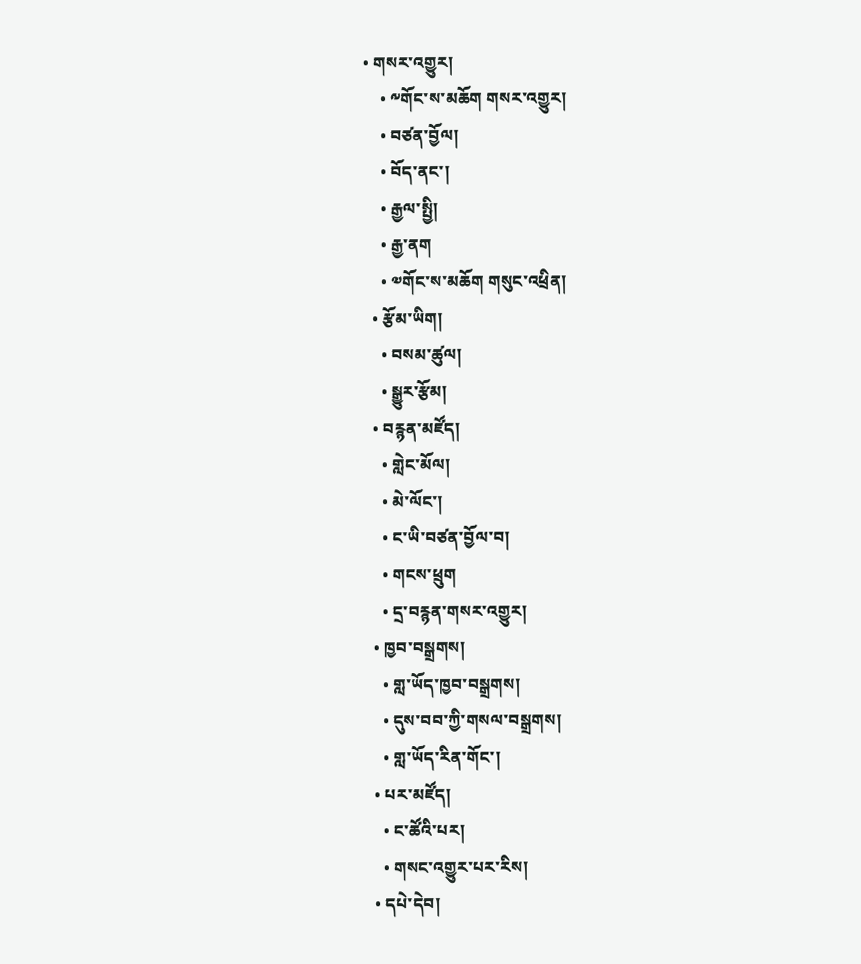• གསར་འགྱུར།
    • ༸གོང་ས་མཆོག གསར་འགྱུར།
    • བཙན་བྱོལ།
    • བོད་ནང་།
    • རྒྱལ་སྤྱི།
    • རྒྱ་ནག
    • ༧གོང་ས་མཆོག གསུང་འཕྲིན།
  • རྩོམ་ཡིག།
    • བསམ་ཚུལ།
    • སྒྱུར་རྩོམ།
  • བརྙན་མཛོད།
    • གླེང་མོལ།
    • མེ་ལོང་།
    • ང་ཡི་བཙན་བྱོལ་བ།
    • གངས་ཕྲུག
    • དྲ་བརྙན་གསར་འགྱུར།
  • ཁྱབ་བསྒྲགས།
    • གླ་ཡོད་ཁྱབ་བསྒྲགས།
    • དུས་བབ་ཀྱི་གསལ་བསྒྲགས།
    • གླ་ཡོད་རིན་གོང་།
  • པར་མཛོད།
    • ང་ཚོའི་པར།
    • གསང་འགྱུར་པར་རིས།
  • དཔེ་དེབ།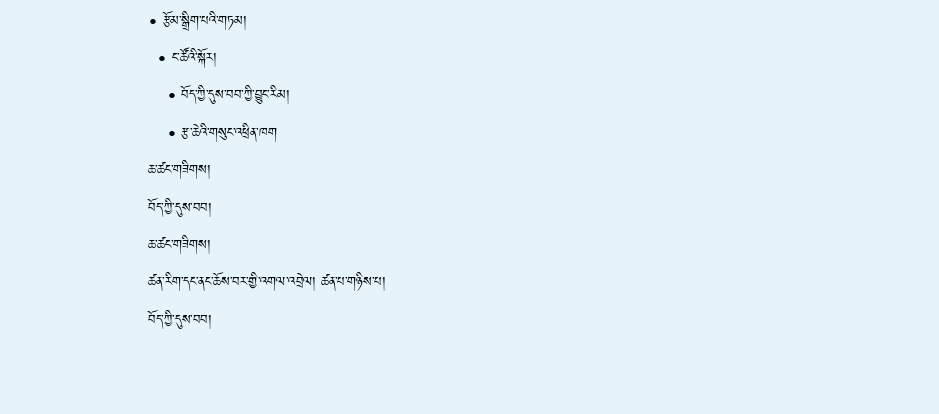• རྩོམ་སྒྲིག་པའི་གཏམ།
  • ང་ཚོའི་སྐོར།
    • བོད་ཀྱི་དུས་བབ་ཀྱི་བྱུང་རིམ།
    • རྩ་ཆེའི་གསུང་འཕྲིན་ཁག
ཆ་ཚང་གཟིགས།
བོད་ཀྱི་དུས་བབ།
ཆ་ཚང་གཟིགས།
ཚན་རིག་དང་ནང་ཆོས་བར་གྱི་འགལ་འབྲེལ། ཚན་པ་གཉིས་པ།
བོད་ཀྱི་དུས་བབ།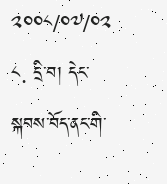༢༠༠༨/༠༧/༠༢
༨. དྲི་བ། དེང་སྐབས་བོད་ནང་གི་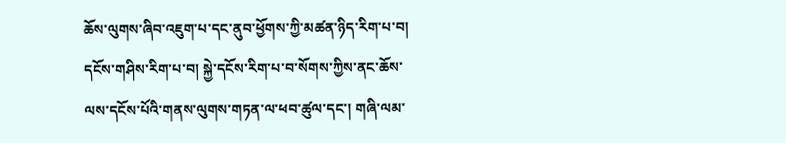ཆོས་ལུགས་ཞིབ་འཇུག་པ་དང་ནུབ་ཕྱོགས་ཀྱི་མཚན་ཉིད་རིག་པ་བ། དངོས་གཤིས་རིག་པ་བ། སྐྱེ་དངོས་རིག་པ་བ་སོགས་ཀྱིས་ནང་ཆོས་ལས་དངོས་པོའི་གནས་ལུགས་གཏན་ལ་ཕབ་ཚུལ་དང་། གཞི་ལམ་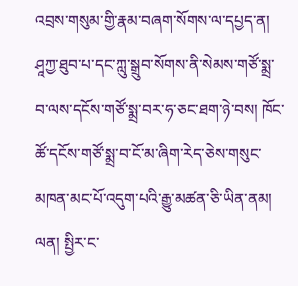འབྲས་གསུམ་གྱི་རྣམ་བཞག་སོགས་ལ་དཔྱད་ན། ཤཱཀྱ་ཐུབ་པ་དང་ཀླུ་སྒྲུབ་སོགས་ནི་སེམས་གཙོ་སྨྲ་བ་ལས་དངོས་གཙོ་སྨྲ་བར་ཧ་ཅང་ཐག་ཉེ་བས། ཁོང་ཚོ་དངོས་གཙོ་སྨྲ་བ་ངོ་མ་ཞིག་རེད་ཅེས་གསུང་མཁན་མང་པོ་འདུག་པའི་རྒྱུ་མཚན་ཅི་ཡིན་ནམ།
ལན། སྤྱིར་ང་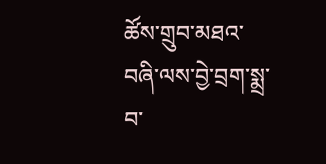ཚོས་གྲུབ་མཐའ་བཞི་ལས་བྱེ་བྲག་སྨྲ་བ་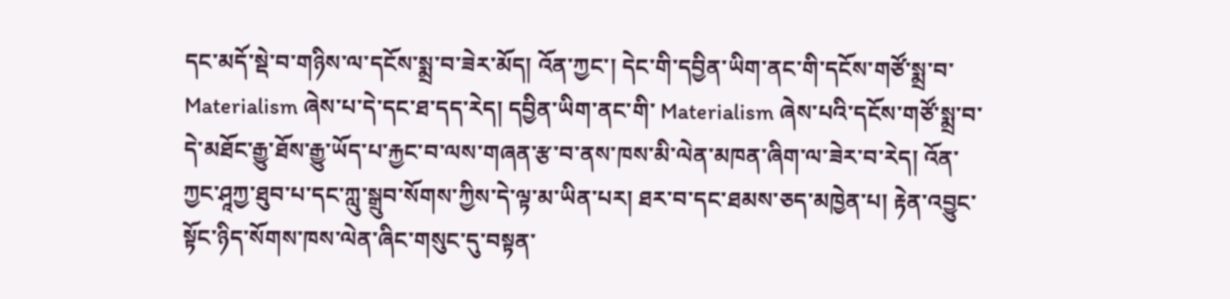དང་མདོ་སྡེ་བ་གཉིས་ལ་དངོས་སྨྲ་བ་ཟེར་མོད། འོན་ཀྱང་། དེང་གི་དབྱིན་ཡིག་ནང་གི་དངོས་གཙོ་སྨྲ་བ་ Materialism ཞེས་པ་དེ་དང་ཐ་དད་རེད། དབྱིན་ཡིག་ནང་གི་ Materialism ཞེས་པའི་དངོས་གཙོ་སྨྲ་བ་དེ་མཐོང་རྒྱུ་ཐོས་རྒྱུ་ཡོད་པ་རྐྱང་བ་ལས་གཞན་རྩ་བ་ནས་ཁས་མི་ལེན་མཁན་ཞིག་ལ་ཟེར་བ་རེད། འོན་ཀྱང་ཤཱཀྱ་ཐུབ་པ་དང་ཀླུ་སྒྲུབ་སོགས་ཀྱིས་དེ་ལྟ་མ་ཡིན་པར། ཐར་བ་དང་ཐམས་ཅད་མཁྱེན་པ། རྟེན་འབྱུང་སྟོང་ཉིད་སོགས་ཁས་ལེན་ཞིང་གསུང་དུ་བསྟན་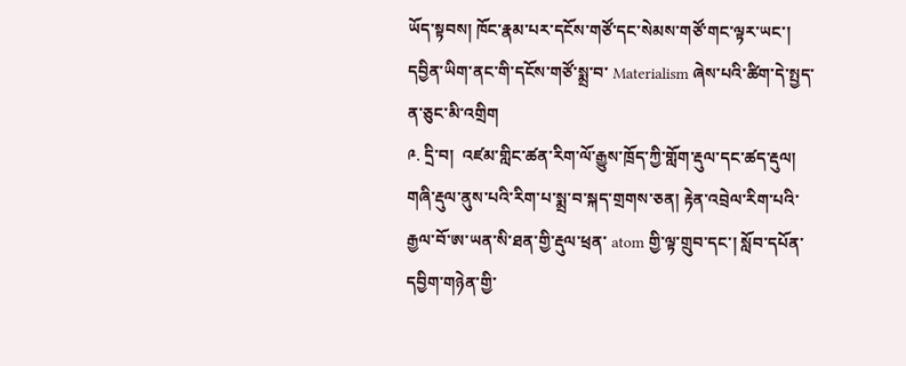ཡོད་སྟབས། ཁོང་རྣམ་པར་དངོས་གཙོ་དང་སེམས་གཙོ་གང་ལྟར་ཡང་། དབྱིན་ཡིག་ནང་གི་དངོས་གཙོ་སྨྲ་བ་ Materialism ཞེས་པའི་ཚིག་དེ་སྤྱད་ན་ཅུང་མི་འགྲིག
༩. དྲི་བ།  འཛམ་གླིང་ཚན་རིག་ལོ་རྒྱུས་ཁྲོད་ཀྱི་གློག་རྡུལ་དང་ཚད་རྡུལ། གཞི་རྡུལ་ནུས་པའི་རིག་པ་སྨྲ་བ་སྐད་གྲགས་ཅན། རྟེན་འབྲེལ་རིག་པའི་རྒྱལ་བོ་ཨ་ཡན་སི་ཐན་གྱི་རྡུལ་ཕྲན་ atom གྱི་ལྟ་གྲུབ་དང་། སློབ་དཔོན་དབྱིག་གཉེན་གྱི་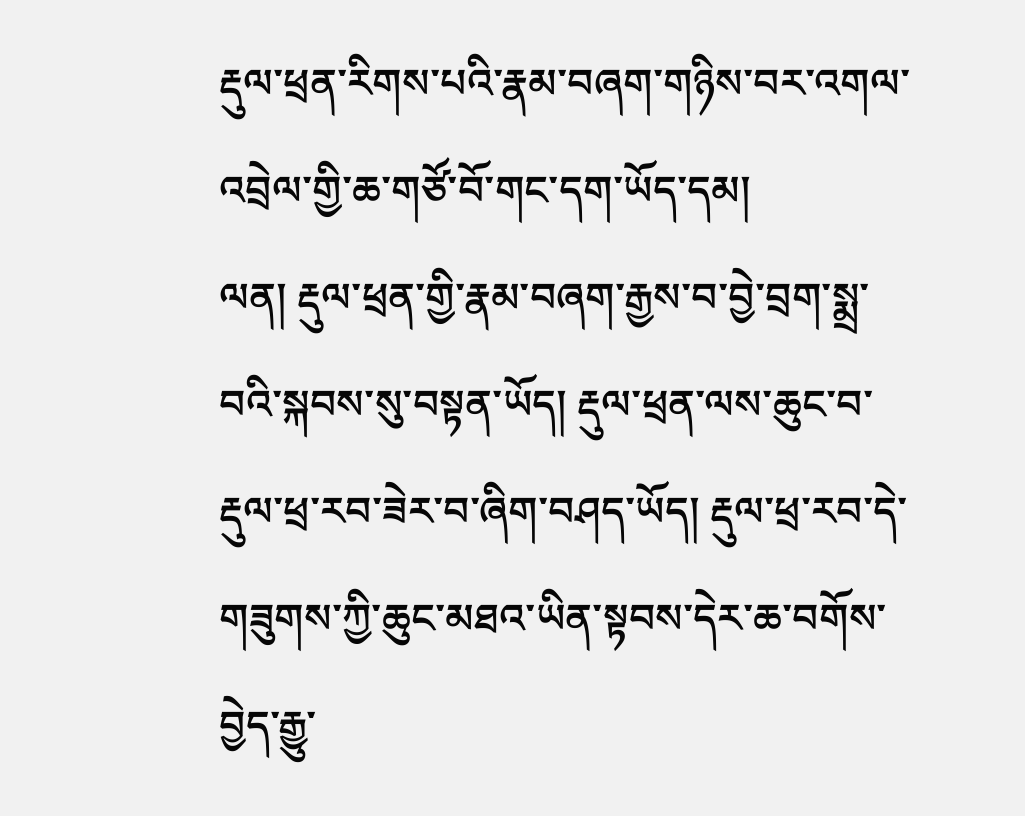རྡུལ་ཕྲན་རིགས་པའི་རྣམ་བཞག་གཉིས་བར་འགལ་འབྲེལ་གྱི་ཆ་གཙོ་བོ་གང་དག་ཡོད་དམ།
ལན། རྡུལ་ཕྲན་གྱི་རྣམ་བཞག་རྒྱས་བ་བྱེ་བྲག་སྨྲ་བའི་སྐབས་སུ་བསྟན་ཡོད། རྡུལ་ཕྲན་ལས་ཆུང་བ་རྡུལ་ཕྲ་རབ་ཟེར་བ་ཞིག་བཤད་ཡོད། རྡུལ་ཕྲ་རབ་དེ་གཟུགས་ཀྱི་ཆུང་མཐའ་ཡིན་སྟབས་དེར་ཆ་བགོས་བྱེད་རྒྱུ་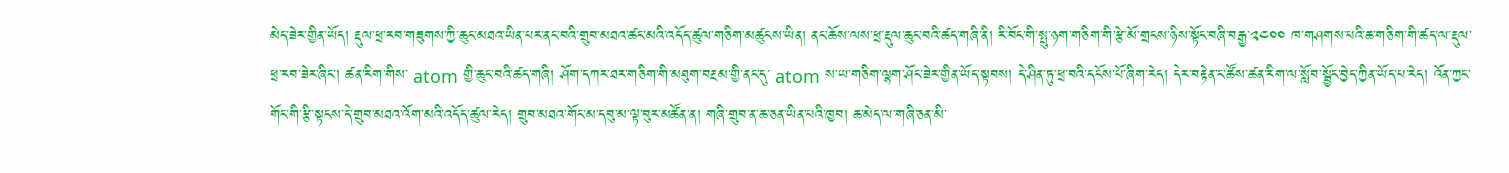མེད་ཟེར་གྱིན་ཡོད། རྡུལ་ཕྲ་རབ་གཟུགས་ཀྱི་ཆུང་མཐའ་ཡིན་པར་ནང་བའི་གྲུབ་མཐའ་ཚང་མའི་འདོད་ཚུལ་གཅིག་མཚུངས་ཡིན། ནང་ཆོས་ལས་ཕྲ་རྡུལ་ཆུང་བའི་ཚད་གཞི་ནི། རི་བོང་གི་སྤུ་ཉག་གཅིག་གི་རྩེ་མོ་གྲངས་ཉིས་སྟོང་བཞི་བརྒྱ་༢༤༠༠ ཁ་གཤགས་པའི་ཆ་གཅིག་གི་ཚད་ལ་རྡུལ་ཕྲ་རབ་ཟེར་ཞིང་། ཚན་རིག་གིས་ atom གྱི་ཆུང་བའི་ཚད་གཞི། ཤོག་དཀར་ཐར་གཅིག་གི་མཐུག་བརྔམ་གྱི་ནང་དུ་ atom ས་ཡ་གཅིག་ལྷག་ཤོང་ཟེར་གྱིན་ཡོད་སྟབས། དེ་ཤིན་ཏུ་ཕྲ་བའི་དངོས་པོ་ཞིག་རེད། དེར་བརྟེན་ང་ཚོས་ཚན་རིག་ལ་སློབ་སྦྱོང་བྱེད་ཀྱིན་ཡོད་པ་རེད། འོན་ཀྱང་གོང་གི་རྩི་སྟངས་དེ་གྲུབ་མཐའ་འོག་མའི་འདོད་ཚུལ་རེད། གྲུབ་མཐའ་གོང་མ་དབུ་མ་ལྟ་བུར་མཚོན་ན། གཞི་གྲུབ་ན་ཆ་ཅན་ཡིན་པའི་ཁྱབ། ཆ་མེད་ལ་གཞི་ཅན་མི་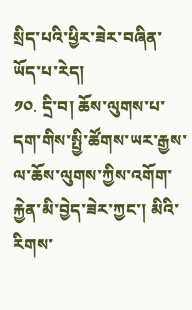སྲིད་པའི་ཕྱིར་ཟེར་བཞིན་ཡོད་པ་རེད།
༡༠. དྲི་བ། ཆོས་ལུགས་པ་དག་གིས་སྤྱི་ཚོགས་ཡར་རྒྱས་ལ་ཆོས་ལུགས་ཀྱིས་འགོག་རྐྱེན་མི་བྱེད་ཟེར་ཀྱང་། མིའི་རིགས་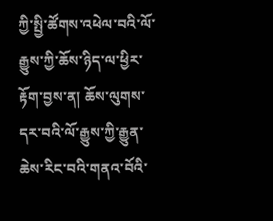ཀྱི་སྤྱི་ཚོགས་འཕེལ་བའི་ལོ་རྒྱུས་ཀྱི་ཆོས་ཉིད་ལ་ཕྱིར་རྟོག་བྱས་ན། ཆོས་ལུགས་དར་བའི་ལོ་རྒྱུས་ཀྱི་རྒྱུན་ཆེས་རིང་བའི་གནའ་བོའི་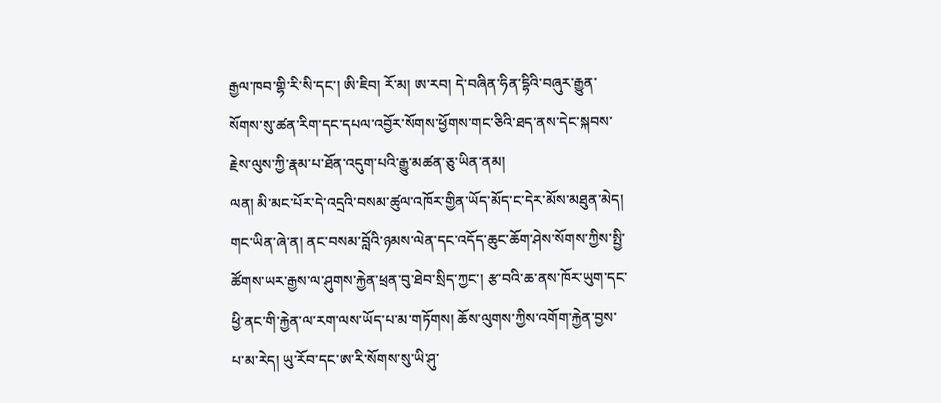རྒྱལ་ཁབ་གྷི་རི་སི་དང་། ཨི་ཇིབ། རོ་མ། ཨ་རབ། དེ་བཞིན་ཧིན་དྷིའི་བཞུར་རྒྱུན་སོགས་སུ་ཚན་རིག་དང་དཔལ་འབྱོར་སོགས་ཕྱོགས་གང་ཅིའི་ཐད་ནས་དེང་སྐབས་རྗེས་ལུས་ཀྱི་རྣམ་པ་ཐོན་འདུག་པའི་རྒྱུ་མཚན་ཅུ་ཡིན་ནམ།
ལན། མི་མང་པོར་དེ་འདྲའི་བསམ་ཚུལ་འཁོར་གྱིན་ཡོད་མོད་ང་དེར་མོས་མཐུན་མེད། གང་ཡིན་ཞེ་ན། ནང་བསམ་བློའི་ཉམས་ལེན་དང་འདོད་ཆུང་ཆོག་ཤེས་སོགས་ཀྱིས་སྤྱི་ཚོགས་ཡར་རྒྱས་ལ་ཤུགས་རྐྱེན་ཕྲན་བུ་ཐེབ་སྲིད་ཀྱང་། རྩ་བའི་ཆ་ནས་ཁོར་ཡུག་དང་ཕྱི་ནང་གི་རྐྱེན་ལ་རག་ལས་ཡོད་པ་མ་གཏོགས། ཆོས་ལུགས་ཀྱིས་འགོག་རྐྱེན་བྱས་པ་མ་རེད། ཡུ་རོབ་དང་ཨ་རི་སོགས་སུ་ཡི་ཤུ་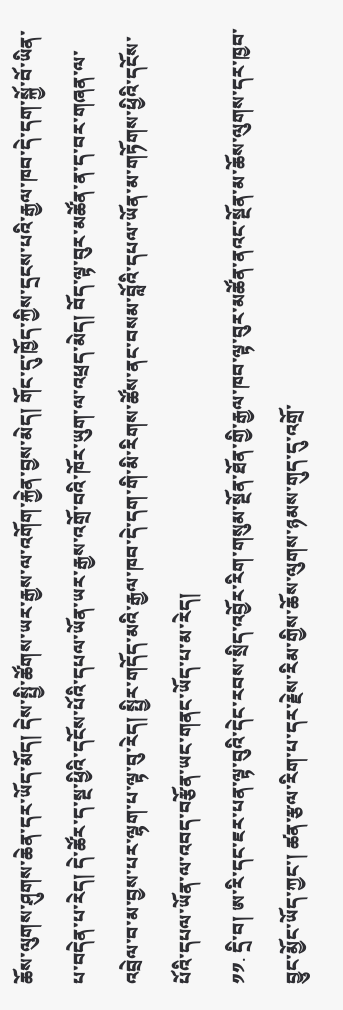ཆོས་ལུགས་ཤུགས་ཆེན་དར་ཡོད་མོད། དེས་སྤྱི་ཚོགས་ཡར་རྒྱས་ལ་འགོག་རྐྱེན་བྱས་མེད། གོང་དུ་ཁྱོད་ཀྱིས་དྲངས་པའི་རྒྱལ་ཁབ་དེ་དག་སྐྱོ་བོ་ཡིན་པ་བདེན་པ་རེད། དེ་ཚོར་ད་སྔ་ཕྱིའི་དངོས་པོའི་དཔལ་ཡོན་ཡར་རྒྱས་འགྲོ་བའི་ཁོར་ཡུག་ལ་འཕྲད་མེད། བོད་ལྟ་བུར་མཚོན་ན་ད་བར་གཞན་ལ་འབྲེལ་བ་མ་བྱས་པར་ལྷག་པ་ལྟ་བུ་རེད། སྤྱིར་གདོད་མའི་རྒྱལ་ཁབ་དེ་དག་གི་མི་རིགས་ཚོས་ནང་བསམ་བློའི་དཔལ་ཡོན་མ་གཏོགས་ཕྱིའི་དངོས་པོའི་དཔལ་ཡོན་ལ་འབད་བརྩོན་ཡང་གནང་ཡོད་པ་མ་རེད།
༡༡. དྲི་བ། ཨ་རི་དང་ཇར་པན་ལྟ་བུའི་དེང་རབས་སྲིད་འབྱོར་རིག་གསུམ་སྔོན་ཐོན་གྱི་རྒྱལ་ཁབ་ལྟ་བུར་མཚོན་ནའང་སྔོན་མ་ཆོས་ལུགས་དར་ཁྱབ་བྱུང་མྱོང་ཡོད་ཀྱང་། ཚན་རྩལ་རིག་པ་དར་རྗེས་རིམ་གྱིས་ཆོས་ལུགས་ཉམས་གུད་དུ་འགྲོ་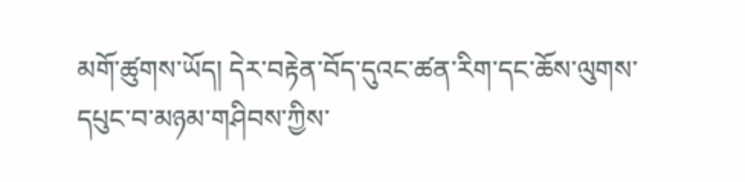མགོ་ཚུགས་ཡོད། དེར་བརྟེན་བོད་དུའང་ཚན་རིག་དང་ཆོས་ལུགས་དཔུང་བ་མཉམ་གཤིབས་ཀྱིས་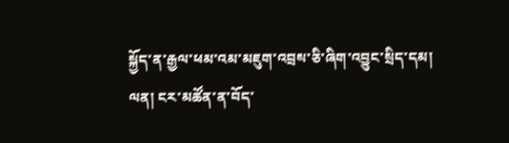སྐྱོད་ན་རྒྱལ་ཕམ་འམ་མཇུག་འབྲས་ཅི་ཞིག་འབྱུང་སྲིད་དམ།
ལན། ངར་མཚོན་ན་བོད་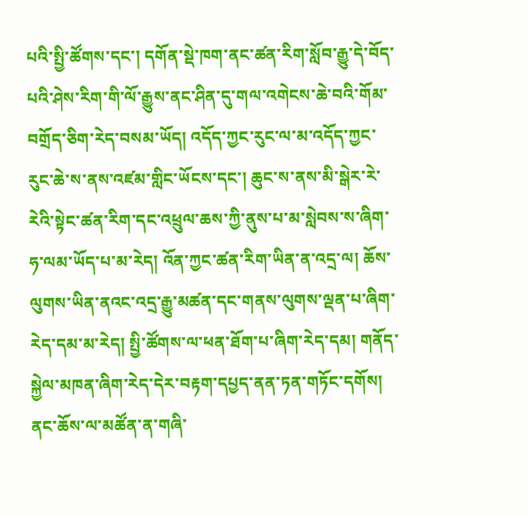པའི་སྤྱི་ཚོགས་དང་། དགོན་སྡེ་ཁག་ནང་ཚན་རིག་སློབ་རྒྱུ་དེ་བོད་པའི་ཤེས་རིག་གི་ལོ་རྒྱུས་ནང་ཤིན་དུ་གལ་འགེངས་ཆེ་བའི་གོམ་བགྲོད་ཅིག་རེད་བསམ་ཡོད། འདོད་ཀྱང་རུང་ལ་མ་འདོད་ཀྱང་རུང་ཆེ་ས་ནས་འཛམ་གླིང་ཡོངས་དང་། ཆུང་ས་ནས་མི་སྒེར་རེ་རེའི་སྟེང་ཚན་རིག་དང་འཕྲུལ་ཆས་ཀྱི་ནུས་པ་མ་སླེབས་ས་ཞིག་ཧ་ལམ་ཡོད་པ་མ་རེད། འོན་ཀྱང་ཚན་རིག་ཡིན་ན་འདྲ་ལ། ཆོས་ལུགས་ཡིན་ནའང་འདྲ་རྒྱུ་མཚན་དང་གནས་ལུགས་ལྡན་པ་ཞིག་རེད་དམ་མ་རེད། སྤྱི་ཚོགས་ལ་ཕན་ཐོག་པ་ཞིག་རེད་དམ། གནོད་སྐྱེལ་མཁན་ཞིག་རེད་དེར་བརྟག་དཔྱད་ནན་ཏན་གཏོང་དགོས། ནང་ཆོས་ལ་མཚོན་ན་གཞི་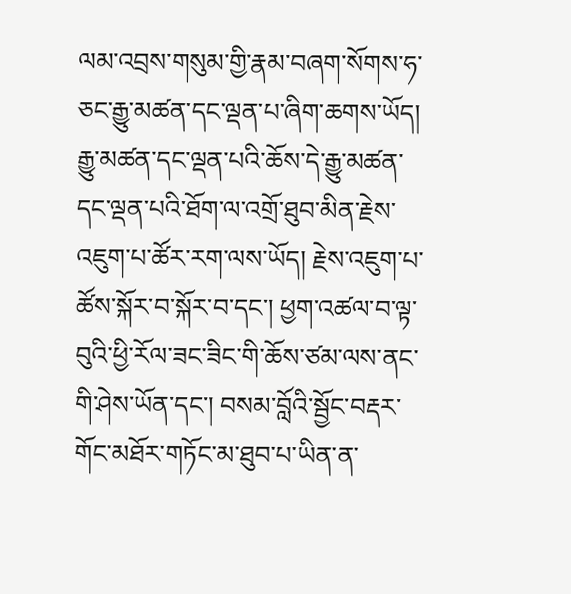ལམ་འབྲས་གསུམ་གྱི་རྣམ་བཞག་སོགས་ཧ་ཅང་རྒྱུ་མཚན་དང་ལྡན་པ་ཞིག་ཆགས་ཡོད། རྒྱུ་མཚན་དང་ལྡན་པའི་ཆོས་དེ་རྒྱུ་མཚན་དང་ལྡན་པའི་ཐོག་ལ་འགྲོ་ཐུབ་མིན་རྗེས་འཇུག་པ་ཚོར་རག་ལས་ཡོད། རྗེས་འཇུག་པ་ཚོས་སྐོར་བ་སྐོར་བ་དང་། ཕྱག་འཚལ་བ་ལྟ་བུའི་ཕྱི་རོལ་ཟང་ཟིང་གི་ཆོས་ཙམ་ལས་ནང་གི་ཤེས་ཡོན་དང་། བསམ་བློའི་སྦྱོང་བརྡར་གོང་མཐོར་གཏོང་མ་ཐུབ་པ་ཡིན་ན་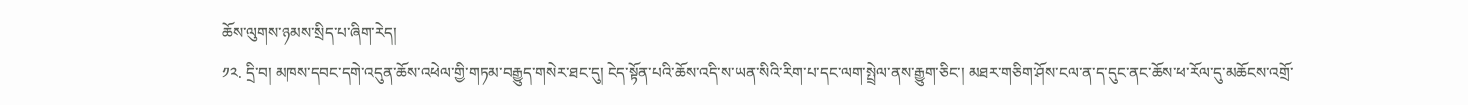ཆོས་ལུགས་ཉམས་སྲིད་པ་ཞིག་རེད།
༡༢. དྲི་བ། མཁས་དབང་དགེ་འདུན་ཆོས་འཕེལ་གྱི་གཏམ་བརྒྱུད་གསེར་ཐང་དུ། ངེད་སྟོན་པའི་ཆོས་འདི་ས་ཡན་སིའི་རིག་པ་དང་ལག་སྤྲེལ་ནས་རྒྱུག་ཅིང་། མཐར་གཅིག་ཤོས་ངལ་ན་ད་དུང་ནང་ཆོས་ཕ་རོལ་དུ་མཆོངས་འགྲོ་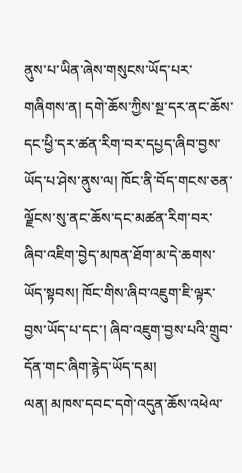ནུས་པ་ཡིན་ཞེས་གསུངས་ཡོད་པར་གཞིགས་ན། དགེ་ཆོས་ཀྱིས་སྔ་དར་ནང་ཆོས་དང་ཕྱི་དར་ཚན་རིག་བར་དཔྱད་ཞིབ་བྱས་ཡོད་པ་ཤེས་ནུས་ལ། ཁོང་ནི་བོད་གངས་ཅན་ལྗོངས་སུ་ནང་ཆོས་དང་མཚན་རིག་བར་ཞིབ་འཇིག་བྱེད་མཁན་ཐོག་མ་དེ་ཆགས་ཡོད་སྟབས། ཁོང་གིས་ཞིབ་འཇུག་ཇི་ལྟར་བྱས་ཡོད་པ་དང་། ཞིབ་འཇུག་བྱས་པའི་གྲུབ་དོན་གང་ཞིག་རྙེད་ཡོད་དམ།
ལན། མཁས་དབང་དགེ་འདུན་ཆོས་འཕེལ་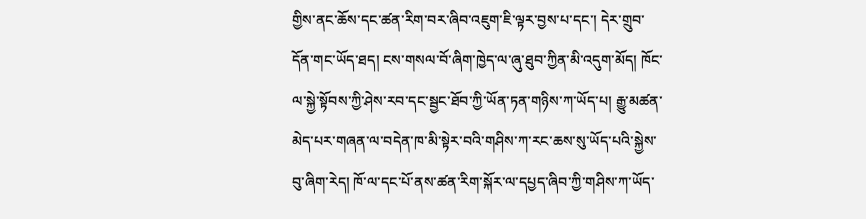གྱིས་ནང་ཆོས་དང་ཚན་རིག་བར་ཞིབ་འཇུག་ཇི་ལྟར་བྱས་པ་དང་། དེར་གྲུབ་དོན་གང་ཡོད་ཐད། ངས་གསལ་བོ་ཞིག་ཁྱེད་ལ་ཞུ་ཐུབ་ཀྱིན་མི་འདུག་མོད། ཁོང་ལ་སྐྱེ་སྟོབས་ཀྱི་ཤེས་རབ་དང་སྦྱང་ཐོབ་ཀྱི་ཡོན་ཏན་གཉིས་ཀ་ཡོད་པ། རྒྱུ་མཚན་མེད་པར་གཞན་ལ་བདེན་ཁ་མི་སྟེར་བའི་གཤིས་ཀ་རང་ཆས་སུ་ཡོད་པའི་སྐྱེས་བུ་ཞིག་རེད། ཁོ་ལ་དང་པོ་ནས་ཚན་རིག་སྐོར་ལ་དཔྱད་ཞིབ་ཀྱི་གཤིས་ཀ་ཡོད་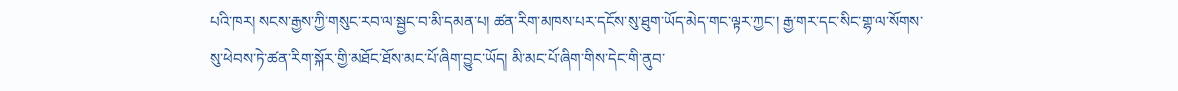པའི་ཁར། སངས་རྒྱས་ཀྱི་གསུང་རབ་ལ་སྦྱང་བ་མི་དམན་པ། ཚན་རིག་མཁས་པར་དངོས་སུ་ཐུག་ཡོད་མེད་གང་ལྟར་ཀྱང་། རྒྱ་གར་དང་སིང་གྷ་ལ་སོགས་སུ་ཕེབས་ཏེ་ཚན་རིག་སྐོར་གྱི་མཐོང་ཐོས་མང་པོ་ཞིག་བྱུང་ཡོད། མི་མང་པོ་ཞིག་གིས་དེང་གི་ནུབ་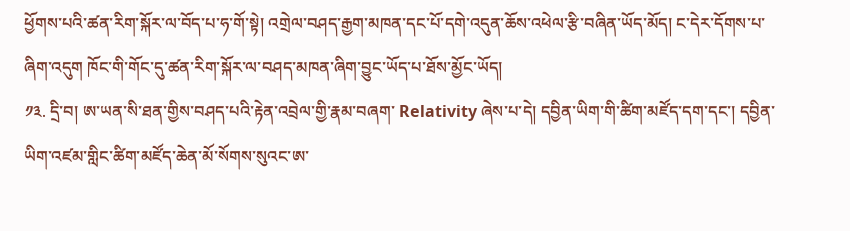ཕྱོགས་པའི་ཚན་རིག་སྐོར་ལ་བོད་པ་ཧ་གོ་སྟེ། འགྲེལ་བཤད་རྒྱག་མཁན་དང་པོ་དགེ་འདུན་ཆོས་འཕེལ་རྩི་བཞིན་ཡོད་མོད། ང་དེར་དོགས་པ་ཞིག་འདུག ཁོང་གི་གོང་དུ་ཚན་རིག་སྐོར་ལ་བཤད་མཁན་ཞིག་བྱུང་ཡོད་པ་ཐོས་མྱོང་ཡོད།
༡༣. དྲི་བ། ཨ་ཡན་སི་ཐན་གྱིས་བཤད་པའི་རྟེན་འབྲེལ་གྱི་རྣམ་བཞག་ Relativity ཞེས་པ་དེ། དབྱིན་ཡིག་གི་ཚིག་མཛོད་དག་དང་། དབྱིན་ཡིག་འཛམ་གླིང་ཚིག་མཛོད་ཆེན་མོ་སོགས་སུའང་ཨ་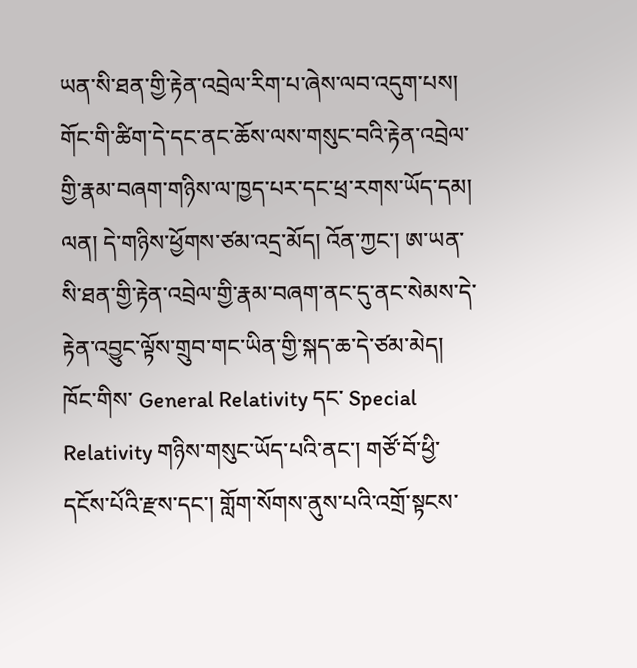ཡན་སི་ཐན་གྱི་རྟེན་འབྲེལ་རིག་པ་ཞེས་ལབ་འདུག་པས། གོང་གི་ཚིག་དེ་དང་ནང་ཆོས་ལས་གསུང་བའི་རྟེན་འབྲེལ་གྱི་རྣམ་བཞག་གཉིས་ལ་ཁྱད་པར་དང་ཕྲ་རགས་ཡོད་དམ།
ལན། དེ་གཉིས་ཕྱོགས་ཙམ་འདྲ་མོད། འོན་ཀྱང་། ཨ་ཡན་སི་ཐན་གྱི་རྟེན་འབྲེལ་གྱི་རྣམ་བཞག་ནང་དུ་ནང་སེམས་དེ་རྟེན་འབྱུང་ལྟོས་གྲུབ་གང་ཡིན་གྱི་སྐད་ཆ་དེ་ཙམ་མེད། ཁོང་གིས་ General Relativity དང་ Special Relativity གཉིས་གསུང་ཡོད་པའི་ནང་། གཙོ་བོ་ཕྱི་དངོས་པོའི་རྫས་དང་། གློག་སོགས་ནུས་པའི་འགྲོ་སྟངས་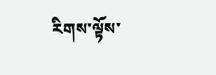རིགས་ལྟོས་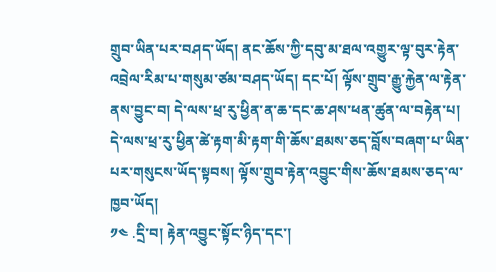གྲུབ་ཡིན་པར་བཤད་ཡོད། ནང་ཆོས་ཀྱི་དབུ་མ་ཐལ་འགྱུར་ལྟ་བུར་རྟེན་འབྲེལ་རིམ་པ་གསུམ་ཙམ་བཤད་ཡོད། དང་པོ། ལྟོས་གྲུབ་རྒྱུ་རྐྱེན་ལ་རྟེན་ནས་བྱུང་བ། དེ་ལས་ཕྲ་རུ་ཕྱིན་ན་ཆ་དང་ཆ་ཤས་ཕན་ཚུན་ལ་བརྟེན་པ། དེ་ལས་ཕྲ་རུ་ཕྱིན་ཚེ་རྟག་མི་རྟག་གི་ཆོས་ཐམས་ཅད་བློས་བཞག་པ་ཡིན་པར་གསུངས་ཡོད་སྟབས། ལྟོས་གྲུབ་རྟེན་འབྱུང་གིས་ཆོས་ཐམས་ཅད་ལ་ཁྱབ་ཡོད།
༡༤ .དྲི་བ། རྟེན་འབྱུང་སྟོང་ཉིད་དང་།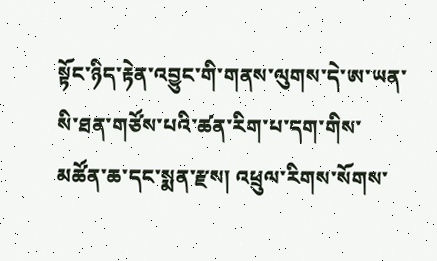སྟོང་ཉིད་རྟེན་འབྱུང་གི་གནས་ལུགས་དེ་ཨ་ཡན་སི་ཐན་གཙོས་པའི་ཚན་རིག་པ་དག་གིས་མཚོན་ཆ་དང་སྨན་རྫས། འཕྲུལ་རིགས་སོགས་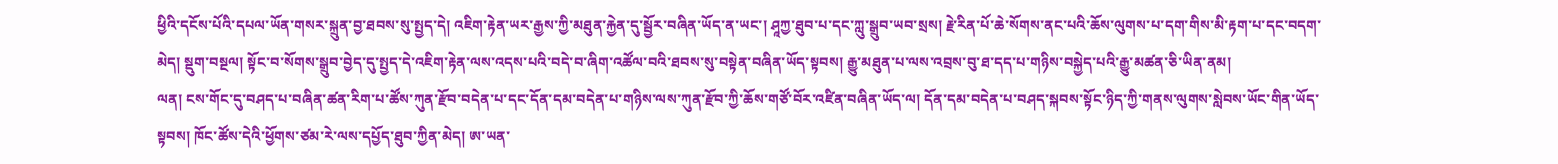ཕྱིའི་དངོས་པོའི་དཔལ་ཡོན་གསར་སྐྲུན་བྱ་ཐབས་སུ་སྤྱད་དེ། འཇིག་རྟེན་ཡར་རྒྱས་ཀྱི་མཐུན་རྐྱེན་དུ་སྦྱོར་བཞིན་ཡོད་ན་ཡང་། ཤཱཀྱ་ཐུབ་པ་དང་ཀླུ་སྒྲུབ་ཡབ་སྲས། རྗེ་རིན་པོ་ཆེ་སོགས་ནང་པའི་ཆོས་ལུགས་པ་དག་གིས་མི་རྟག་པ་དང་བདག་མེད། སྡུག་བསྔལ། སྟོང་བ་སོགས་སྒྲུབ་བྱེད་དུ་སྤྱད་དེ་འཇིག་རྟེན་ལས་འདས་པའི་བདེ་བ་ཞིག་འཚོལ་བའི་ཐབས་སུ་བསྟེན་བཞིན་ཡོད་སྟབས། རྒྱུ་མཐུན་པ་ལས་འབྲས་བུ་ཐ་དད་པ་གཉིས་བསྐྱེད་པའི་རྒྱུ་མཚན་ཅི་ཡིན་ནམ།
ལན། ངས་གོང་དུ་བཤད་པ་བཞིན་ཚན་རིག་པ་ཚོས་ཀུན་རྫོབ་བདེན་པ་དང་དོན་དམ་བདེན་པ་གཉིས་ལས་ཀུན་རྫོབ་ཀྱི་ཆོས་གཙོ་བོར་འཛིན་བཞིན་ཡོད་ལ། དོན་དམ་བདེན་པ་བཤད་སྐབས་སྟོང་ཉིད་ཀྱི་གནས་ལུགས་སླེབས་ཡོང་གིན་ཡོད་སྟབས། ཁོང་ཚོས་དེའི་ཕྱོགས་ཙམ་རེ་ལས་དཔྱོད་ཐུབ་ཀྱིན་མེད། ཨ་ཡན་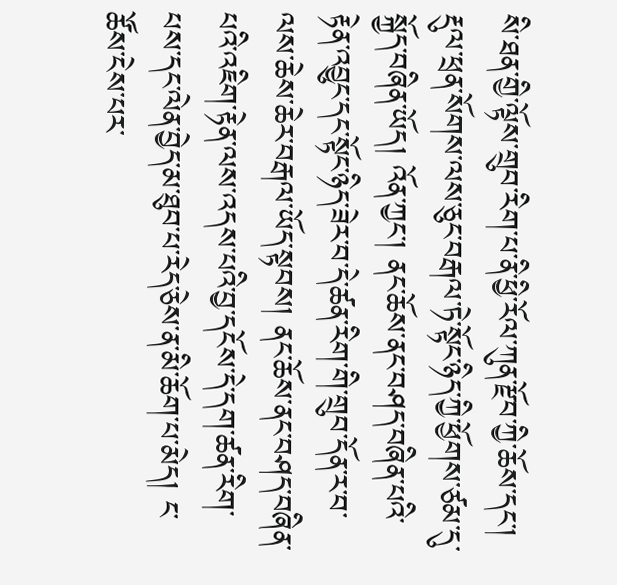སི་ཐན་གྱི་ལྟོས་གྲུབ་རིག་པ་ནི་ཕྱི་རོལ་ཀུན་རྫོབ་ཀྱི་ཆོས་དང་། རྡུལ་ཕྲན་སོགས་ལས་ཅུང་བརྒལ་ཏེ་སྟོང་ཉིད་ཀྱི་ཕྱོགས་ཙམ་དུ་སྐྱོད་བཞིན་ཡོད། འོན་ཀྱང་། ནང་ཆོས་ནང་བཤད་བཞིན་པའི་རྟེན་འབྱུང་དང་སྟོང་ཉིད་ཟེར་བ་དེ་ཚན་རིག་གི་གྲུབ་དོན་ར་བ་ལས་ཆེས་ཆེར་བརྒལ་ཡོད་སྟབས། ནང་ཆོས་ནང་བཤད་བཞིན་པའི་འཇིག་རྟེན་ལས་འདས་པའི་བྱ་དངོས་དེ་དག་ཚན་རིག་པས་དང་ལེན་བྱེད་མ་ཐུབ་པ་རེད་ཅེས་ན་མི་ཆོག་པ་མེད། ང་ཚོས་ངེས་པར་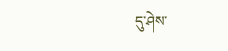དུ་ཤེས་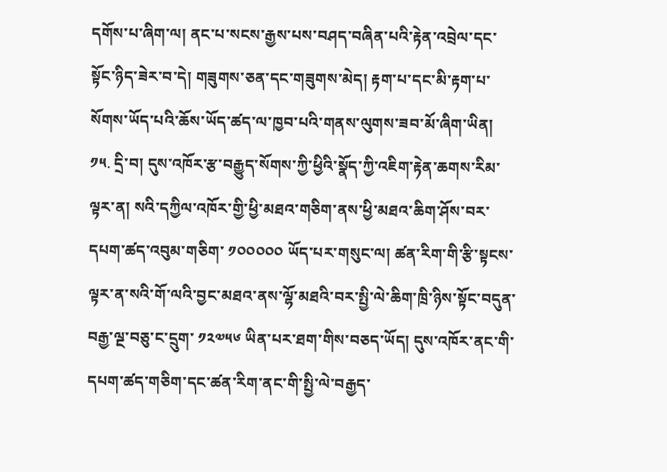དགོས་པ་ཞིག་ལ། ནང་པ་སངས་རྒྱས་པས་བཤད་བཞིན་པའི་རྟེན་འབྲེལ་དང་སྟོང་ཉིད་ཟེར་བ་དེ། གཟུགས་ཅན་དང་གཟུགས་མེད། རྟག་པ་དང་མི་རྟག་པ་སོགས་ཡོད་པའི་ཆོས་ཡོད་ཚད་ལ་ཁྱབ་པའི་གནས་ལུགས་ཟབ་མོ་ཞིག་ཡིན།
༡༥. དྲི་བ། དུས་འཁོར་རྩ་བརྒྱུད་སོགས་ཀྱི་ཕྱིའི་སྣོད་ཀྱི་འཇིག་རྟེན་ཆགས་རིམ་ལྟར་ན། སའི་དཀྱིལ་འཁོར་གྱི་ཕྱི་མཐའ་གཅིག་ནས་ཕྱི་མཐའ་ཆིག་ཤོས་བར་དཔག་ཚད་འབུམ་གཅིག་ ༡༠༠༠༠༠ ཡོད་པར་གསུང་ལ། ཚན་རིག་གི་རྩི་སྟངས་ལྟར་ན་སའི་གོ་ལའི་བྱང་མཐའ་ནས་ལྷོ་མཐའི་བར་སྤྱི་ལེ་ཆིག་ཁྲི་ཉིས་སྟོང་བདུན་བརྒྱ་ལྔ་བཅུ་ང་དྲུག་ ༡༢༧༥༦ ཡིན་པར་ཐག་གིས་བཅད་ཡོད། དུས་འཁོར་ནང་གི་དཔག་ཚད་གཅིག་དང་ཚན་རིག་ནང་གི་སྤྱི་ལེ་བརྒྱད་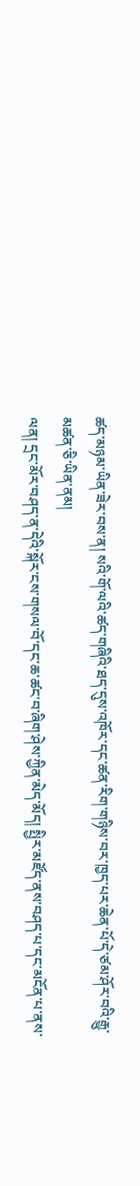ཚད་མཉམ་ཡིན་ཟེར་བས་ན། སའི་གོ་ལའི་ཚད་གཞིའི་ཐད་དུས་འཁོར་དང་ཚན་རིག་གཉིས་བར་ཁྱད་པར་ཆེན་པོ་དེ་ཙམ་ཤོར་བའི་རྒྱུ་མཚན་ཅི་ཡིན་ནམ།
ལན། དྲང་མོར་བཤད་ན་དེའི་སྐོར་ངས་གསལ་བོ་དང་ཆ་ཚང་བ་ཞིག་ཤེས་ཀྱིན་མེད་མོད། སྤྱིར་མཛོད་ནས་བཤད་པ་དང་མངོན་པ་ནས་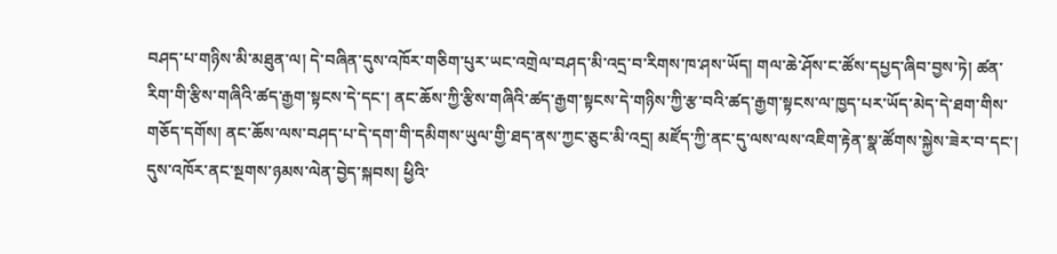བཤད་པ་གཉིས་མི་མཐུན་ལ། དེ་བཞིན་དུས་འཁོར་གཅིག་པུར་ཡང་འགྲེལ་བཤད་མི་འདྲ་བ་རིགས་ཁ་ཤས་ཡོད། གལ་ཆེ་ཤོས་ང་ཚོས་དཔྱད་ཞིབ་བྱས་ཏེ། ཚན་རིག་གི་རྩིས་གཞིའི་ཚད་རྒྱག་སྟངས་དེ་དང་། ནང་ཆོས་ཀྱི་རྩིས་གཞིའི་ཚད་རྒྱག་སྟངས་དེ་གཉིས་ཀྱི་རྩ་བའི་ཚད་རྒྱག་སྟངས་ལ་ཁྱད་པར་ཡོད་མེད་དེ་ཐག་གིས་གཅོད་དགོས། ནང་ཆོས་ལས་བཤད་པ་དེ་དག་གི་དམིགས་ཡུལ་གྱི་ཐད་ནས་ཀྱང་ཅུང་མི་འདྲ། མཛོད་ཀྱི་ནང་དུ་ལས་ལས་འཇིག་རྟེན་སྣ་ཚོགས་སྐྱེས་ཟེར་བ་དང་། དུས་འཁོར་ནང་སྔགས་ཉམས་ལེན་བྱེད་སྐབས། ཕྱིའི་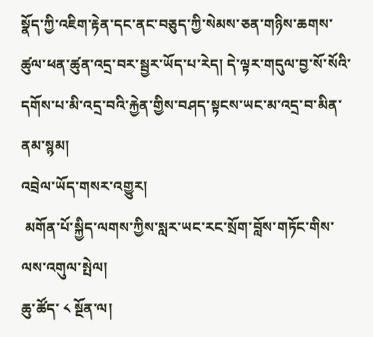སྣོད་ཀྱི་འཇིག་རྟེན་དང་ནང་བཅུད་ཀྱི་སེམས་ཅན་གཉིས་ཆགས་ཚུལ་ཕན་ཚུན་འདྲ་བར་སྦྱར་ཡོད་པ་རེད། དེ་ལྟར་གདུལ་བྱ་སོ་སོའི་དགོས་པ་མི་འདྲ་བའི་རྐྱེན་གྱིས་བཤད་སྟངས་ཡང་མ་འདྲ་བ་མིན་ནམ་སྙམ།
འབྲེལ་ཡོད་གསར་འགྱུར།
 མགོན་པོ་སྐྱིད་ལགས་ཀྱིས་སླར་ཡང་རང་སྲོག་བློས་གཏོང་གིས་ལས་འགུལ་སྤེལ།
ཆུ་ཚོད་ ༨ སྔོན་ལ།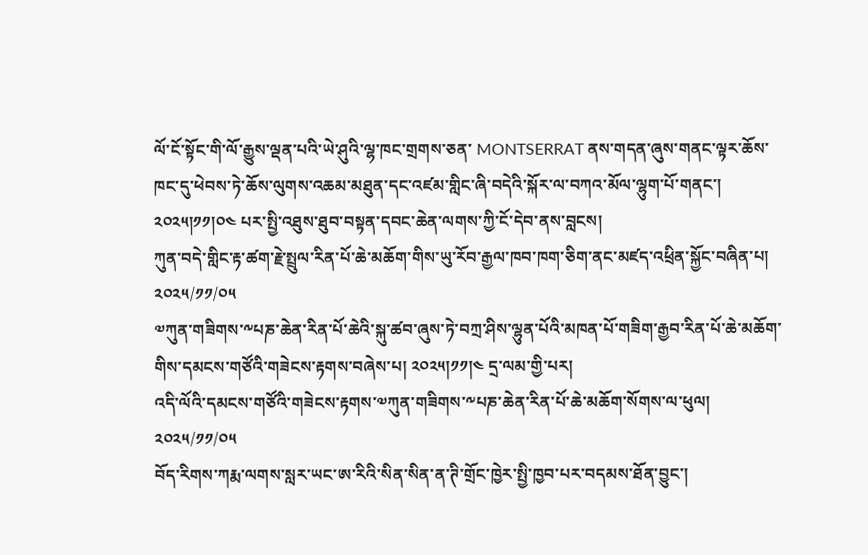ལོ་ངོ་སྟོང་གི་ལོ་རྒྱུས་ལྡན་པའི་ཡེ་ཤུའི་ལྷ་ཁང་གྲགས་ཅན་ MONTSERRAT ནས་གདན་ཞུས་གནང་ལྟར་ཆོས་ཁང་དུ་ཕེབས་ཏེ་ཆོས་ལུགས་འཆམ་མཐུན་དང་འཛམ་གླིང་ཞི་བདེའི་སྐོར་ལ་བཀའ་མོལ་ལྷུག་པོ་གནང་། ༢༠༢༥།༡༡།༠༤ པར་སྤྱི་འཐུས་ཐུབ་བསྟན་དབང་ཆེན་ལགས་ཀྱི་ངོ་དེབ་ནས་བླངས།
ཀུན་བདེ་གླིང་རྟ་ཚག་རྗེ་སྤྲུལ་རིན་པོ་ཆེ་མཆོག་གིས་ཡུ་རོབ་རྒྱལ་ཁབ་ཁག་ཅིག་ནང་མཛད་འཕྲིན་སྐྱོང་བཞིན་པ།
༢༠༢༥/༡༡/༠༥
༧ཀུན་གཟིགས་༸པཎ་ཆེན་རིན་པོ་ཆེའི་སྐུ་ཚབ་ཞུས་ཏེ་བཀྲ་ཤིས་ལྷུན་པོའི་མཁན་པོ་གཟིག་རྒྱབ་རིན་པོ་ཆེ་མཆོག་གིས་དམངས་གཙོའི་གཟེངས་རྟགས་བཞེས་པ། ༢༠༢༥།༡༡།༤ དྲ་ལམ་གྱི་པར།
འདི་ལོའི་དམངས་གཙོའི་གཟེངས་རྟགས་༧ཀུན་གཟིགས་༸པཎ་ཆེན་རིན་པོ་ཆེ་མཆོག་སོགས་ལ་ཕུལ།
༢༠༢༥/༡༡/༠༥
བོད་རིགས་ཀརྨ་ལགས་སླར་ཡང་ཨ་རིའི་སིན་སིན་ན་ཊི་གྲོང་ཁྱེར་སྤྱི་ཁྱབ་པར་བདམས་ཐོན་བྱུང་།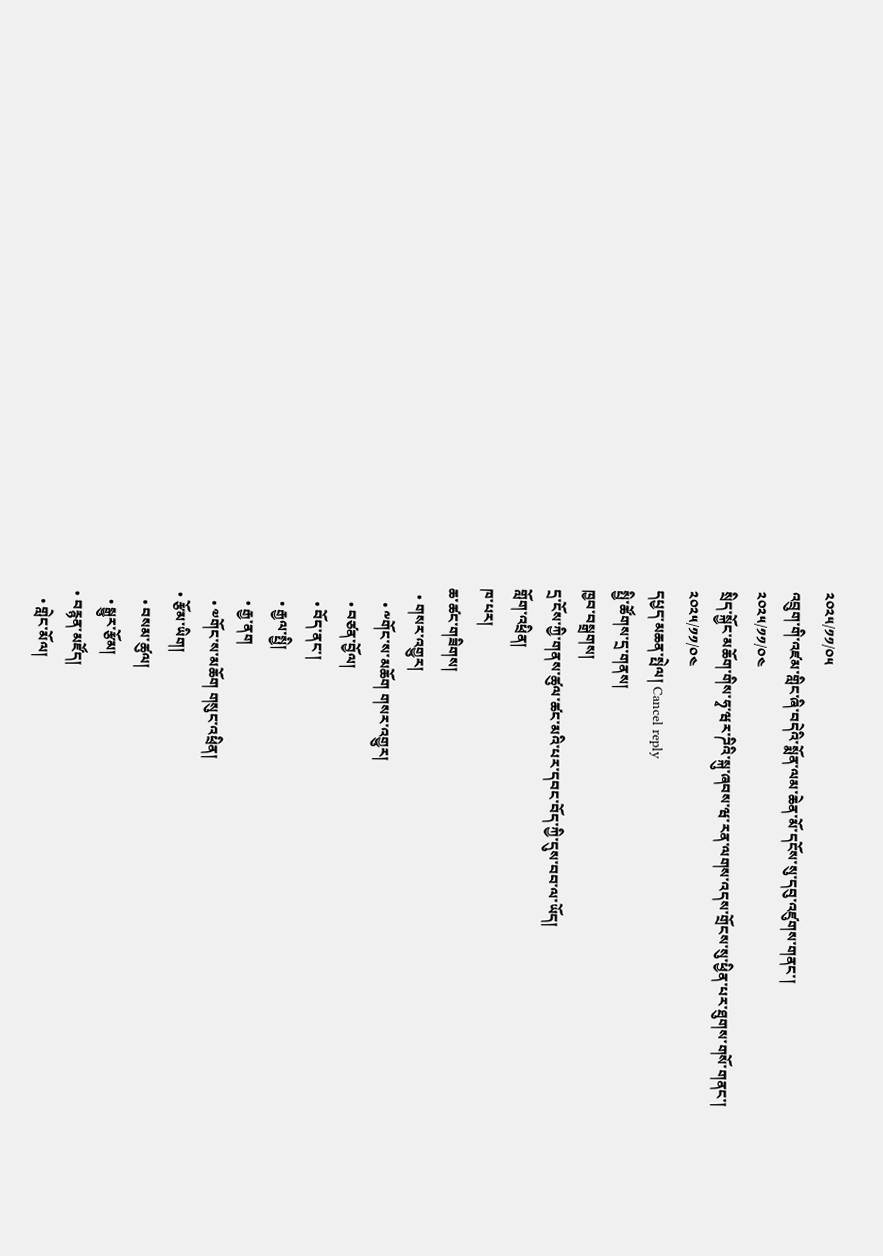༢༠༢༥/༡༡/༠༥
འབྲུག་གི་འཛམ་གླིང་ཞི་བདེའི་སྨོན་ལམ་ཆེན་མོ་དངོས་སུ་དབུ་འཛུགས་གནང་།
༢༠༢༥/༡༡/༠༤
སྲིད་སྐྱོང་མཆོག་གིས་ཧྭ་ཝར་ཌིའི་སྐུ་ཞབས་ཝ་རན་ལགས་འདས་གྲོངས་སུ་ཕྱིན་པར་ཐུགས་གསོ་གནང་།
༢༠༢༥/༡༡/༠༤
དཔྱད་མཆན་སྤེལ། Cancel reply
སྤྱི་ཚོགས་དྲ་གནས།
ཁྱབ་བསྒྲགས།
དྲ་ངོས་ཀྱི་གནས་ཚུལ་ཚང་མའི་པར་དབང་བོད་ཀྱི་དུས་བབ་ལ་ཡོད།
གློག་འཕྲིན།
ཁ་པར།
ཆ་ཚང་གཟིགས།
  • གསར་འགྱུར།
    • ༸གོང་ས་མཆོག གསར་འགྱུར།
    • བཙན་བྱོལ།
    • བོད་ནང་།
    • རྒྱལ་སྤྱི།
    • རྒྱ་ནག
    • ༧གོང་ས་མཆོག གསུང་འཕྲིན།
  • རྩོམ་ཡིག།
    • བསམ་ཚུལ།
    • སྒྱུར་རྩོམ།
  • བརྙན་མཛོད།
    • གླེང་མོལ།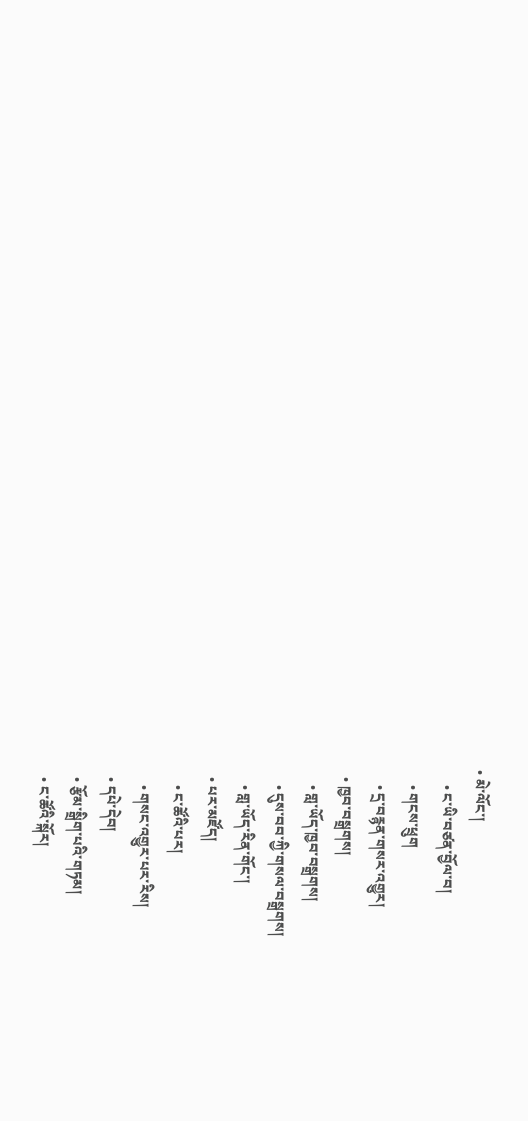• མེ་ལོང་།
    • ང་ཡི་བཙན་བྱོལ་བ།
    • གངས་ཕྲུག
    • དྲ་བརྙན་གསར་འགྱུར།
  • ཁྱབ་བསྒྲགས།
    • གླ་ཡོད་ཁྱབ་བསྒྲགས།
    • དུས་བབ་ཀྱི་གསལ་བསྒྲགས།
    • གླ་ཡོད་རིན་གོང་།
  • པར་མཛོད།
    • ང་ཚོའི་པར།
    • གསང་འགྱུར་པར་རིས།
  • དཔེ་དེབ།
  • རྩོམ་སྒྲིག་པའི་གཏམ།
  • ང་ཚོའི་སྐོར།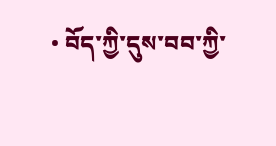• བོད་ཀྱི་དུས་བབ་ཀྱི་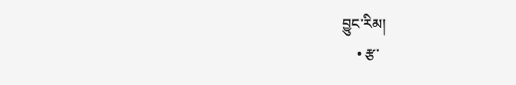བྱུང་རིམ།
    • རྩ་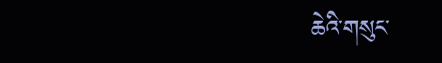ཆེའི་གསུང་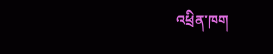འཕྲིན་ཁག